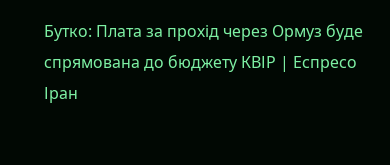Бутко: Плата за прохід через Ормуз буде спрямована до бюджету КВІР | Еспресо
Іран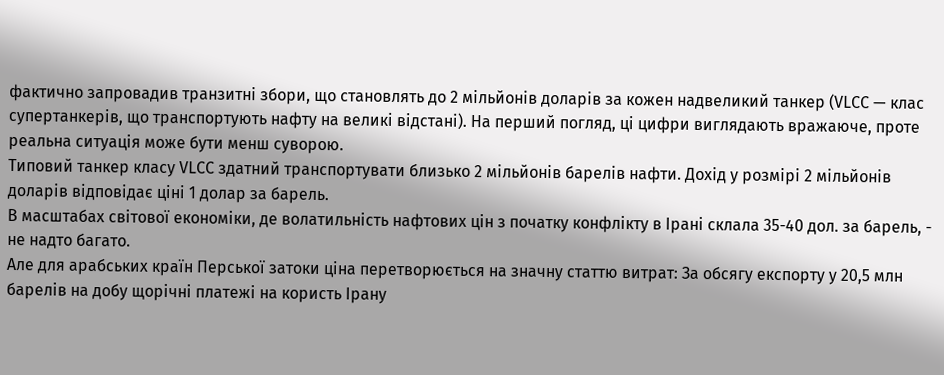фактично запровадив транзитні збори, що становлять до 2 мільйонів доларів за кожен надвеликий танкер (VLCC — клас супертанкерів, що транспортують нафту на великі відстані). На перший погляд, ці цифри виглядають вражаюче, проте реальна ситуація може бути менш суворою.
Типовий танкер класу VLCC здатний транспортувати близько 2 мільйонів барелів нафти. Дохід у розмірі 2 мільйонів доларів відповідає ціні 1 долар за барель.
В масштабах світової економіки, де волатильність нафтових цін з початку конфлікту в Ірані склала 35-40 дол. за барель, - не надто багато.
Але для арабських країн Перської затоки ціна перетворюється на значну статтю витрат: За обсягу експорту у 20,5 млн барелів на добу щорічні платежі на користь Ірану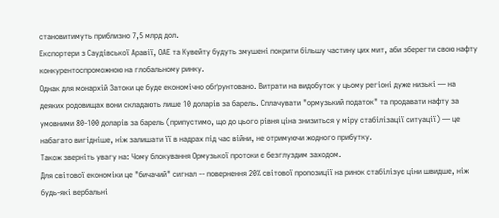становитимуть приблизно 7,5 млрд дол.
Експортери з Саудівської Аравії, ОАЕ та Кувейту будуть змушені покрити більшу частину цих мит, аби зберегти свою нафту конкурентоспроможною на глобальному ринку.
Однак для монархій Затоки це буде економічно обґрунтовано. Витрати на видобуток у цьому регіоні дуже низькі — на деяких родовищах вони складають лише 10 доларів за барель. Сплачувати "ормузький податок" та продавати нафту за умовними 80-100 доларів за барель (припустимо, що до цього рівня ціна знизиться у міру стабілізації ситуації) — це набагато вигідніше, ніж залишати її в надрах під час війни, не отримуючи жодного прибутку.
Також зверніть увагу на: Чому блокування Ормузької протоки є безглуздим заходом.
Для світової економіки це "бичачий" сигнал -- повернення 20% світової пропозиції на ринок стабілізує ціни швидше, ніж будь-які вербальні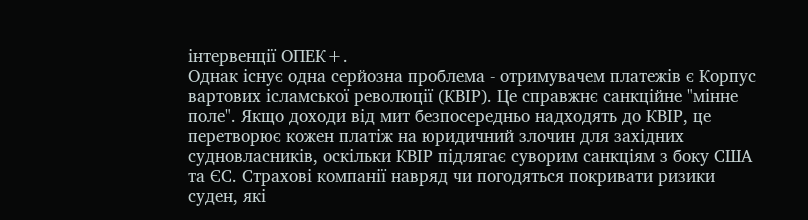інтервенції ОПЕК+.
Однак існує одна серйозна проблема - отримувачем платежів є Корпус вартових ісламської революції (КВІР). Це справжнє санкційне "мінне поле". Якщо доходи від мит безпосередньо надходять до КВІР, це перетворює кожен платіж на юридичний злочин для західних судновласників, оскільки КВІР підлягає суворим санкціям з боку США та ЄС. Страхові компанії навряд чи погодяться покривати ризики суден, які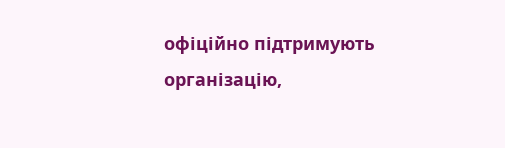офіційно підтримують організацію,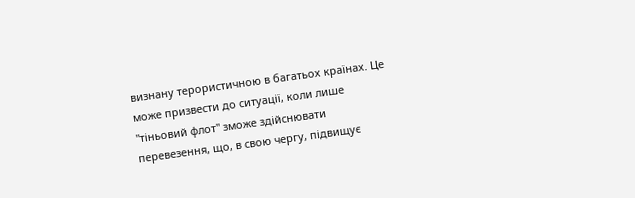визнану терористичною в багатьох країнах. Це може призвести до ситуації, коли лише "тіньовий флот" зможе здійснювати перевезення, що, в свою чергу, підвищує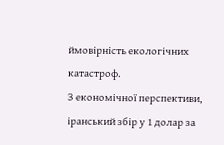ймовірність екологічних катастроф.
З економічної перспективи, іранський збір у 1 долар за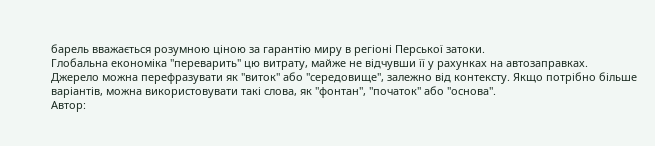барель вважається розумною ціною за гарантію миру в регіоні Перської затоки.
Глобальна економіка "переварить" цю витрату, майже не відчувши її у рахунках на автозаправках.
Джерело можна перефразувати як "виток" або "середовище", залежно від контексту. Якщо потрібно більше варіантів, можна використовувати такі слова, як "фонтан", "початок" або "основа".
Автор: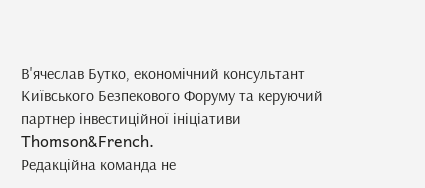В'ячеслав Бутко, економічний консультант Київського Безпекового Форуму та керуючий партнер інвестиційної ініціативи Thomson&French.
Редакційна команда не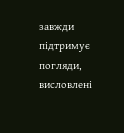завжди підтримує погляди, висловлені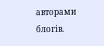авторами блогів.